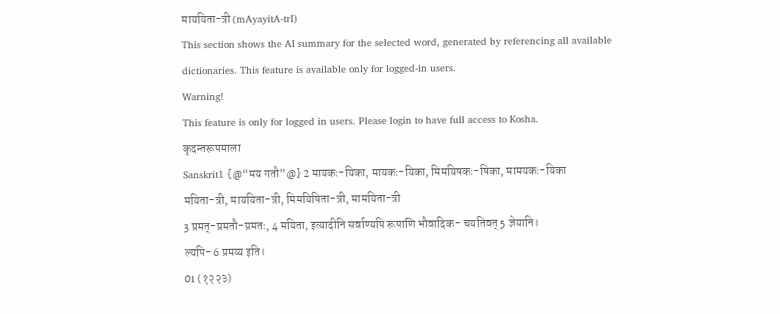माययिता-त्री (mAyayitA-trI)
This section shows the AI summary for the selected word, generated by referencing all available dictionaries. This feature is available only for logged-in users.
Warning!
This feature is only for logged in users. Please login to have full access to Kosha.
कृदन्तरूपमाला
Sanskrit1 {@“मय गतौ”@} 2 मायकः-यिका, मायकः-यिका, मिमयिषकः-षिका, मामयकः-यिका
मयिता-त्री, माययिता-त्री, मिमयिषिता-त्री, मामयिता-त्री
3 प्रमत्-प्रमतौ-प्रमतः, 4 मयिता, इत्यादीनि सर्वाण्यपि रूपाणि भौवादिक- चयतिवत् 5 ज्ञेयानि।
ल्यपि- 6 प्रमय्य इति।
01 (१२२३)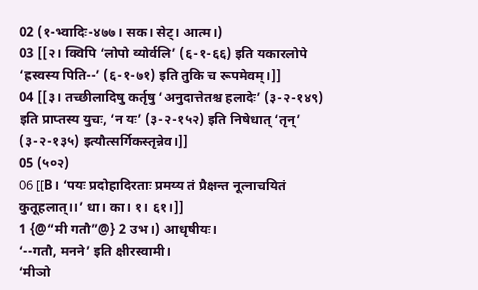02 (१-भ्वादिः-४७७। सक। सेट्। आत्म।)
03 [[२। क्विपि ‘लोपो व्योर्वलि’ (६-१-६६) इति यकारलोपे ‘ह्रस्वस्य पिति--’ (६-१-७१) इति तुकि च रूपमेवम्।]]
04 [[३। तच्छीलादिषु कर्तृषु ‘अनुदात्तेतश्च हलादेः’ (३-२-१४९) इति प्राप्तस्य युचः, ‘न यः’ (३-२-१५२) इति निषेधात् ‘तृन्’ (३-२-१३५) इत्यौत्सर्गिकस्तृन्नेव।]]
05 (५०२)
06 [[B। ‘पयः प्रदोहादिरताः प्रमय्य तं प्रैक्षन्त नूत्नाचयितं कुतूहलात्।।’ धा। का। १। ६१।]]
1 {@“मी गतौ”@} 2 उभ।) आधृषीयः।
‘--गतौ, मनने’ इति क्षीरस्वामी।
‘मीञो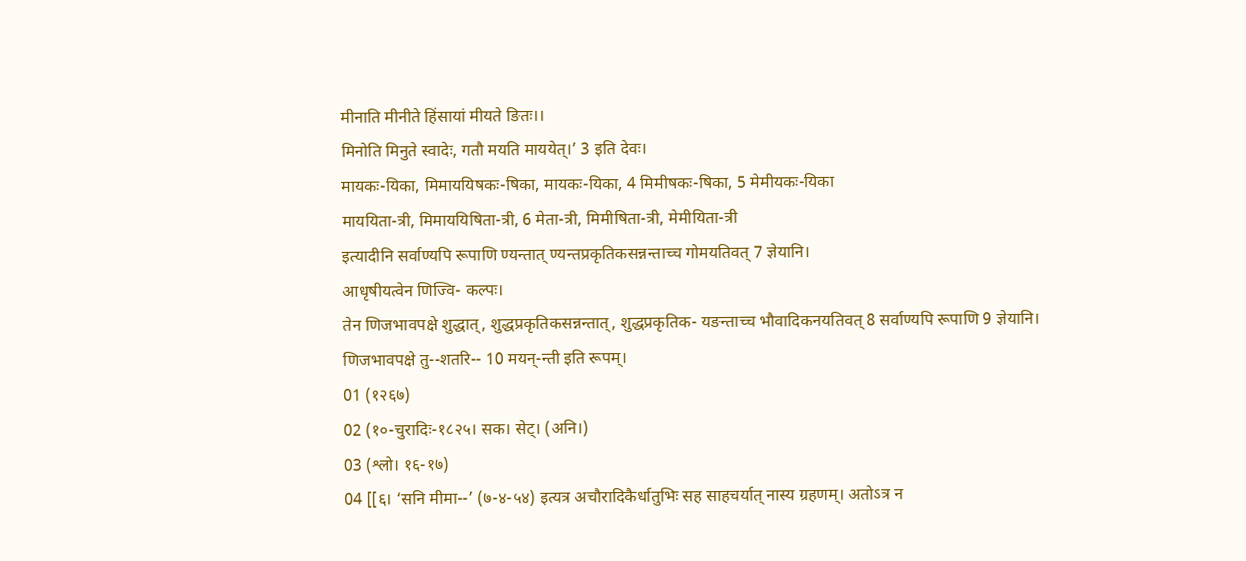मीनाति मीनीते हिंसायां मीयते ङितः।।
मिनोति मिनुते स्वादेः, गतौ मयति माययेत्।’ 3 इति देवः।
मायकः-यिका, मिमाययिषकः-षिका, मायकः-यिका, 4 मिमीषकः-षिका, 5 मेमीयकः-यिका
माययिता-त्री, मिमाययिषिता-त्री, 6 मेता-त्री, मिमीषिता-त्री, मेमीयिता-त्री
इत्यादीनि सर्वाण्यपि रूपाणि ण्यन्तात् ण्यन्तप्रकृतिकसन्नन्ताच्च गोमयतिवत् 7 ज्ञेयानि।
आधृषीयत्वेन णिज्वि- कल्पः।
तेन णिजभावपक्षे शुद्धात्, शुद्धप्रकृतिकसन्नन्तात्, शुद्धप्रकृतिक- यङन्ताच्च भौवादिकनयतिवत् 8 सर्वाण्यपि रूपाणि 9 ज्ञेयानि।
णिजभावपक्षे तु--शतरि-- 10 मयन्-न्ती इति रूपम्।
01 (१२६७)
02 (१०-चुरादिः-१८२५। सक। सेट्। (अनि।)
03 (श्लो। १६-१७)
04 [[६। ‘सनि मीमा--’ (७-४-५४) इत्यत्र अचौरादिकैर्धातुभिः सह साहचर्यात् नास्य ग्रहणम्। अतोऽत्र न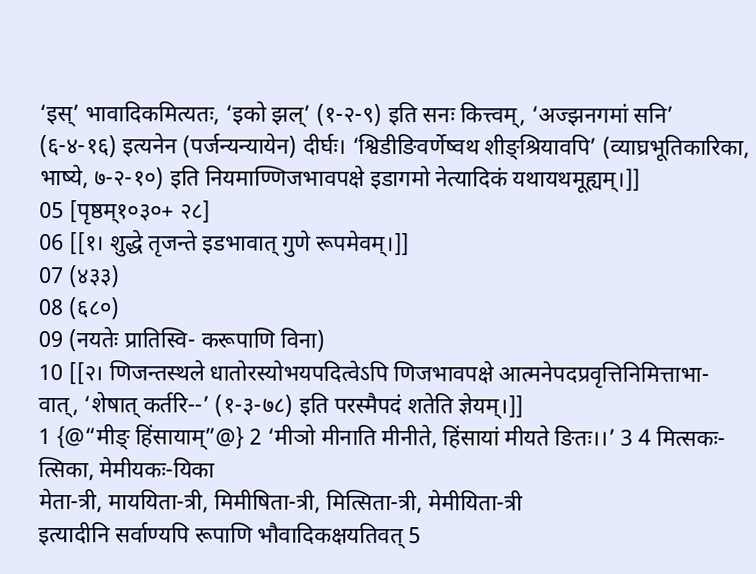‘इस्’ भावादिकमित्यतः, ‘इको झल्’ (१-२-९) इति सनः कित्त्वम्, ‘अज्झनगमां सनि’ (६-४-१६) इत्यनेन (पर्जन्यन्यायेन) दीर्घः। ‘श्विडीङिवर्णेष्वथ शीङ्श्रियावपि’ (व्याघ्रभूतिकारिका, भाष्ये, ७-२-१०) इति नियमाण्णिजभावपक्षे इडागमो नेत्यादिकं यथायथमूह्यम्।]]
05 [पृष्ठम्१०३०+ २८]
06 [[१। शुद्धे तृजन्ते इडभावात् गुणे रूपमेवम्।]]
07 (४३३)
08 (६८०)
09 (नयतेः प्रातिस्वि- करूपाणि विना)
10 [[२। णिजन्तस्थले धातोरस्योभयपदित्वेऽपि णिजभावपक्षे आत्मनेपदप्रवृत्तिनिमित्ताभा- वात्, ‘शेषात् कर्तरि--’ (१-३-७८) इति परस्मैपदं शतेति ज्ञेयम्।]]
1 {@“मीङ् हिंसायाम्”@} 2 ‘मीञो मीनाति मीनीते, हिंसायां मीयते ङितः।।’ 3 4 मित्सकः-त्सिका, मेमीयकः-यिका
मेता-त्री, माययिता-त्री, मिमीषिता-त्री, मित्सिता-त्री, मेमीयिता-त्री
इत्यादीनि सर्वाण्यपि रूपाणि भौवादिकक्षयतिवत् 5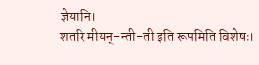ज्ञेयानि।
शतरि मीयन्-न्ती-ती इति रूपमिति विशेषः।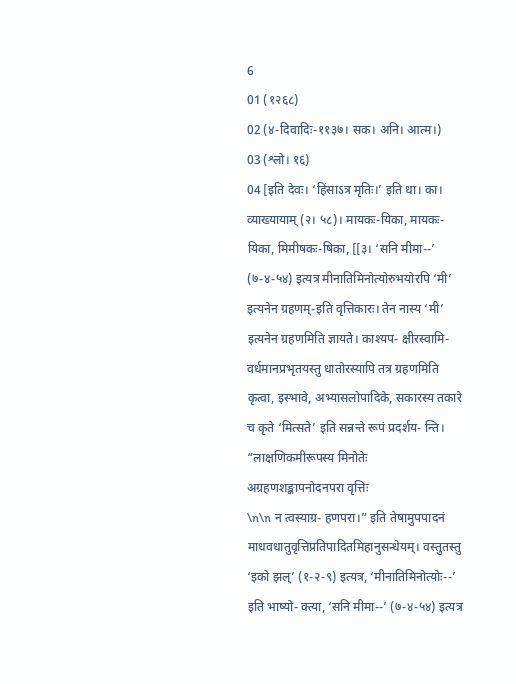6
01 (१२६८)
02 (४-दिवादिः-११३७। सक। अनि। आत्म।)
03 (श्लो। १६)
04 [इति देवः। ‘हिंसाऽत्र मृतिः।’ इति धा। का। व्याख्यायाम् (२। ५८)। मायकः-यिका, मायकः-यिका, मिमीषकः-षिका, [[३। ‘सनि मीमा--’ (७-४-५४) इत्यत्र मीनातिमिनोत्योरुभयोरपि ‘मी’ इत्यनेन ग्रहणम्-इति वृत्तिकारः। तेन नास्य ‘मी’ इत्यनेन ग्रहणमिति ज्ञायते। काश्यप- क्षीरस्वामि-वर्धमानप्रभृतयस्तु धातोरस्यापि तत्र ग्रहणमिति कृत्वा, इस्भावे, अभ्यासलोपादिके, सकारस्य तकारे च कृते ‘मित्सते’ इति सन्नन्ते रूपं प्रदर्शय- न्ति। “लाक्षणिकमीरूपस्य मिनोतेः अग्रहणशङ्कापनोदनपरा वृत्तिः
\n\n न त्वस्याग्र- हणपरा।” इति तेषामुपपादनं माधवधातुवृत्तिप्रतिपादितमिहानुसन्धेयम्। वस्तुतस्तु ‘इको झल्’ (१-२-९) इत्यत्र, ‘मीनातिमिनोत्योः--’ इति भाष्यो- क्त्या, ‘सनि मीमा--’ (७-४-५४) इत्यत्र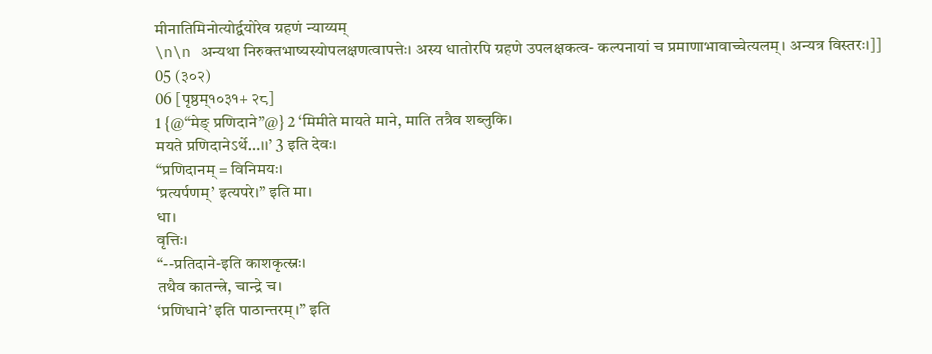मीनातिमिनोत्योर्द्वयोरेव ग्रहणं न्याय्यम्
\n\n अन्यथा निरुक्तभाष्यस्योपलक्षणत्वापत्तेः। अस्य धातोरपि ग्रहणे उपलक्षकत्व- कल्पनायां च प्रमाणाभावाच्चेत्यलम्। अन्यत्र विस्तरः।]]
05 (३०२)
06 [पृष्ठम्१०३१+ २८]
1 {@“मेङ् प्रणिदाने”@} 2 ‘मिमीते मायते माने, माति तत्रैव शब्लुकि।
मयते प्रणिदानेऽर्थे…।।’ 3 इति देवः।
“प्रणिदानम् = विनिमयः।
‘प्रत्यर्पणम्’ इत्यपरे।” इति मा।
धा।
वृत्तिः।
“--प्रतिदाने-इति काशकृत्स्नः।
तथैव कातन्त्रे, चान्द्रे च।
‘प्रणिधाने’ इति पाठान्तरम्।” इति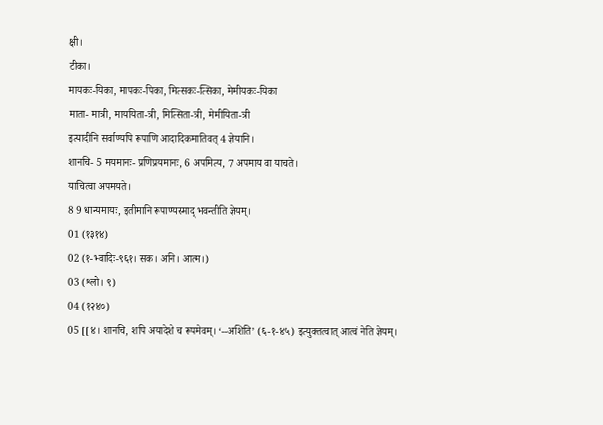क्षी।
टीका।
मायकः-यिका, मापकः-पिका, मित्सकः-त्सिका, मेमीयकः-यिका
माता- मात्री, माययिता-त्री, मित्सिता-त्री, मेमीयिता-त्री
इत्यादीनि सर्वाण्यपि रूपाणि आदादिकमातिवत् 4 ज्ञेयानि।
शानचि- 5 मयमानः- प्रणिप्रयमानः, 6 अपमित्य, 7 अपमाय वा याचते।
याचित्वा अपमयते।
8 9 धान्यमायः, इतीमानि रूपाण्यस्माद् भवन्तीति ज्ञेयम्।
01 (१३१४)
02 (१-भ्वादिः-९६१। सक। अनि। आत्म।)
03 (श्लो। ९)
04 (१२४०)
05 [[४। शानचि, शपि अयादेशे च रूपमेवम्। ‘--अशिति’ (६-१-४५) इत्युक्तत्वात् आत्वं नेति ज्ञेयम्।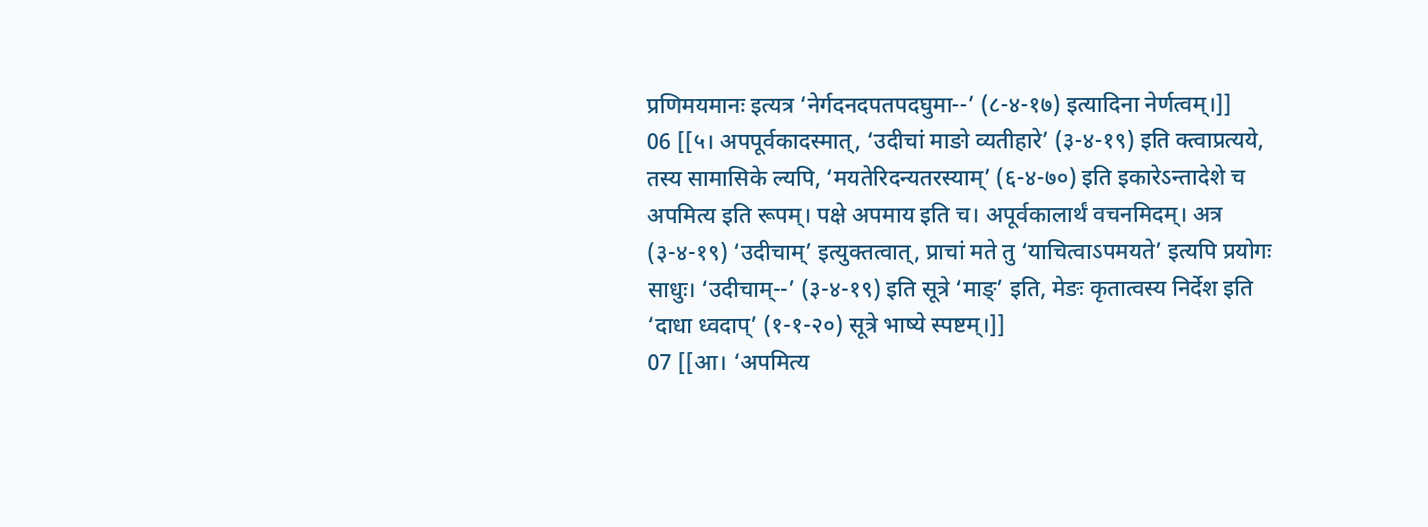प्रणिमयमानः इत्यत्र ‘नेर्गदनदपतपदघुमा--’ (८-४-१७) इत्यादिना नेर्णत्वम्।]]
06 [[५। अपपूर्वकादस्मात्, ‘उदीचां माङो व्यतीहारे’ (३-४-१९) इति क्त्वाप्रत्यये, तस्य सामासिके ल्यपि, ‘मयतेरिदन्यतरस्याम्’ (६-४-७०) इति इकारेऽन्तादेशे च अपमित्य इति रूपम्। पक्षे अपमाय इति च। अपूर्वकालार्थं वचनमिदम्। अत्र (३-४-१९) ‘उदीचाम्’ इत्युक्तत्वात्, प्राचां मते तु ‘याचित्वाऽपमयते’ इत्यपि प्रयोगः साधुः। ‘उदीचाम्--’ (३-४-१९) इति सूत्रे ‘माङ्’ इति, मेङः कृतात्वस्य निर्देश इति ‘दाधा ध्वदाप्’ (१-१-२०) सूत्रे भाष्ये स्पष्टम्।]]
07 [[आ। ‘अपमित्य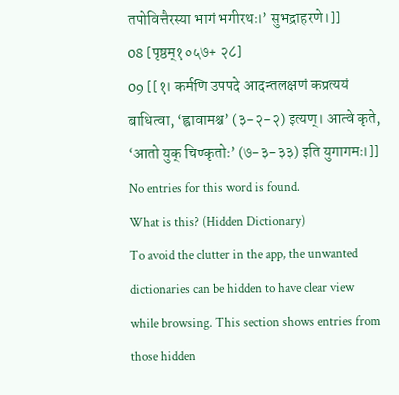तपोवित्तैरस्या भागं भगीरथः।’ सुभद्राहरणे।]]
08 [पृष्ठम्१०५७+ २८]
09 [[१। कर्मणि उपपदे आदन्तलक्षणं कप्रत्ययं बाधित्वा, ‘ह्वावामश्च’ (३-२-२) इत्यण्। आत्वे कृते, ‘आतो युक् चिण्कृतोः’ (७-३-३३) इति युगागमः।]]
No entries for this word is found.
What is this? (Hidden Dictionary)
To avoid the clutter in the app, the unwanted dictionaries can be hidden to have clear view while browsing. This section shows entries from those hidden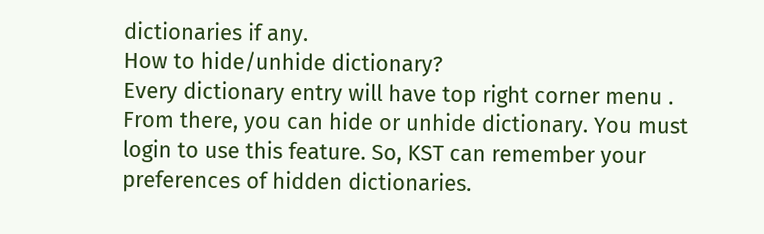dictionaries if any.
How to hide/unhide dictionary?
Every dictionary entry will have top right corner menu . From there, you can hide or unhide dictionary. You must login to use this feature. So, KST can remember your preferences of hidden dictionaries.